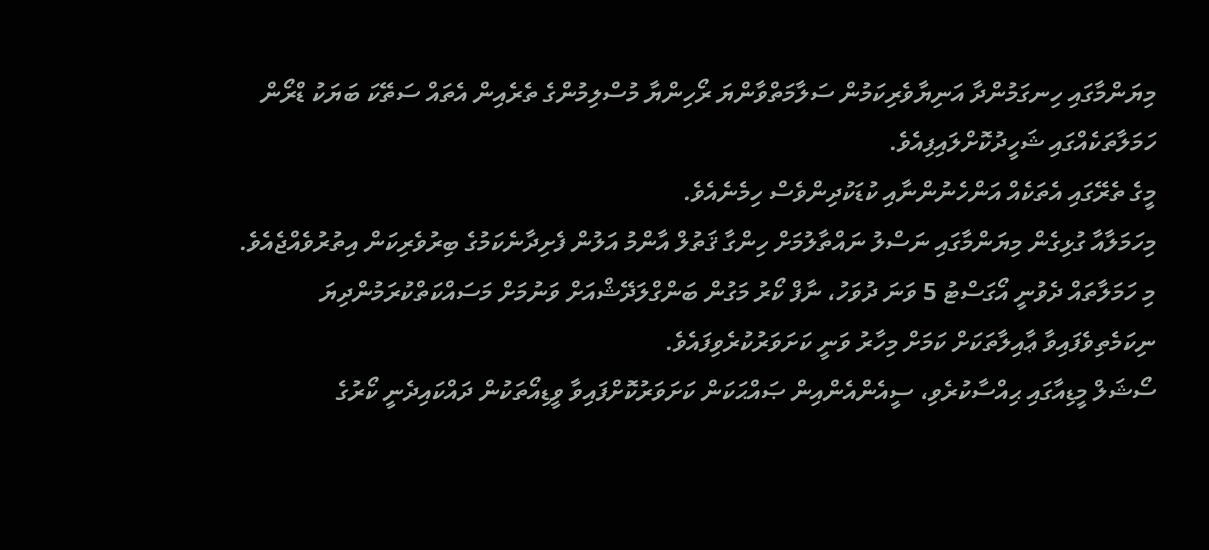މިޔަންމާގައި ހިނގަމުންދާ އަނިޔާވެރިކަމުން ސަލާމަތްވާންޔަ ރޯހިންޔާ މުސްލިމުންގެ ތެރެއިން އެތައް ސަތޭކަ ބަޔަކު ޑްރޯން ހަމަލާތަކެއްގައި ޝަހީދުކޮށްލައިފިއެވެ.
މީގެ ތެރޭގައި އެތަކެއް އަންހެނުންނާއި ކުޑަކުދިންވެސް ހިމެނެއެވެ.
މިހަމަލާއާ ގުޅިގެން މިޔަންމާގައި ނަސްލު ނައްތާލުމަށް ހިންގާ ޤަތުލް އާންމު އަލުން ފެށިދާނެކަމުގެ ބިރުވެރިކަން އިތުރުވެއްޖެއެވެ. މި ހަމަލާތައް ދެވުނީ އޯގަސްޓު 5 ވަނަ ދުވަހު، ނާފް ކޯރު މަގުން ބަންގްލަދޭޝްއަށް ވަނުމަށް މަސައްކަތްކުރަމުންދިޔަ ނިކަމެތިވެފައިވާ ޢާއިލާތަކަށް ކަމަށް މިހާރު ވަނީ ކަށަވަރުކުރެވިފައެވެ.
ސޯޝަލް މީޑިއާގައި ޙިއްސާކުރެވި، ސީއެންއެންއިން ޞައްޙަކަން ކަށަވަރުކޮށްފައިވާ ވީޑިއޯތަކުން ދައްކައިދެނީ ކޯރުގެ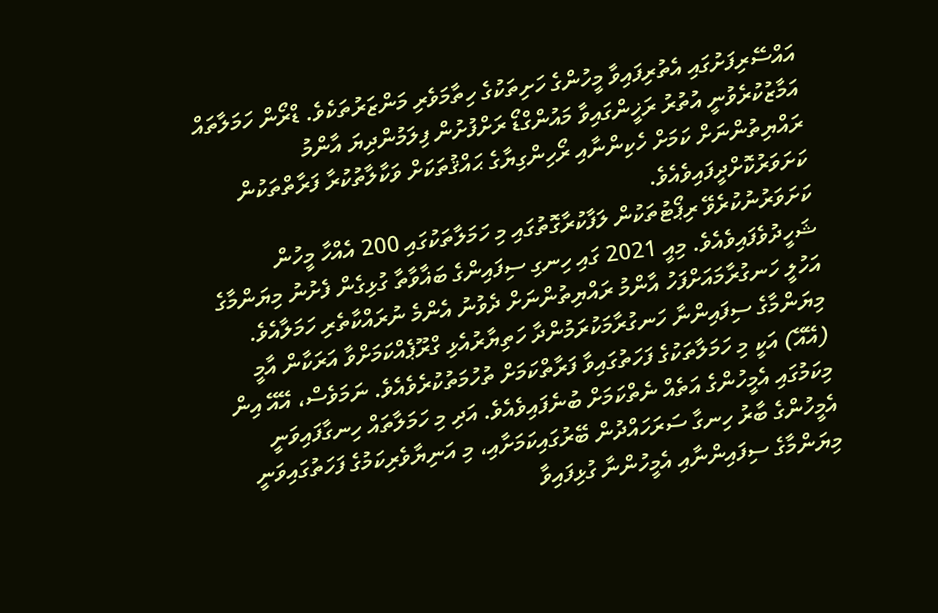އައްސޭރިފަށުގައި އެތުރިފައިވާ މީހުންގެ ހަށިތަކުގެ ހިތާމަވެރި މަންޒަރުތަކެވެ. ޑްރޯން ހަމަލާތައް އަމާޒުކުރެވުނީ އުތުރު ރަޚީންގައިވާ މައުންގްޑޯ ރަށްފުށުން ފިލަމުންދިޔަ އާންމު ރައްޔިތުންނަށް ކަމަށް ހެކިންނާއި ރޯހިންގިޔާގެ ޙައްޤުތަކަށް ވަކާލާތުކުރާ ފަރާތްތަކުން ކަށަވަރުކޮށްދީފައިވެއެވެ.
ކަށަވަރުނުކުރެވޭ ރިޕޯޓުތަކުން ލަފާކުރާގޮތުގައި މި ހަމަލާތަކުގައި 200 އެއްހާ މީހުން ޝަހީދުވެފައިވެއެވެ. މިއީ 2021 ގައި ހިނގި ސިފައިންގެ ބަޣާވާތާ ގުޅިގެން ފެށުނު މިޔަންމާގެ އަހުލީ ހަނގުރާމައަށްފަހު އާންމު ރައްޔިތުންނަށް ދެވުނު އެންމެ ނުރައްކާތެރި ހަމަލާއެވެ.
މިޔަންމާގެ ސިފައިންނާ ހަނގުރާމަކުރަމުންދާ ހަތިޔާރުއެޅި ގްރޫޕެއްކަމަށްވާ އަރަކާން އާމީ (އޭއޭ) އަކީ މި ހަމަލާތަކުގެ ފަހަތުގައިވާ ފަރާތްކަމަށް ތުހުމަތުކުރެވެއެވެ. ނަމަވެސް، އޭއޭ އިން މިކަމުގައި އެމީހުންގެ އަތެއް ނެތްކަމަށް ބުނެފައިވެއެވެ. އަދި މި ހަމަލާތައް ހިނގާފައިވަނީ އެމީހުންގެ ބާރު ހިނގާ ސަރަހައްދުން ބޭރުގައިކަމަށާއި، މި އަނިޔާވެރިކަމުގެ ފަހަތުގައިވަނީ މިޔަންމާގެ ސިފައިންނާއި އެމީހުންނާ ގުޅިފައިވާ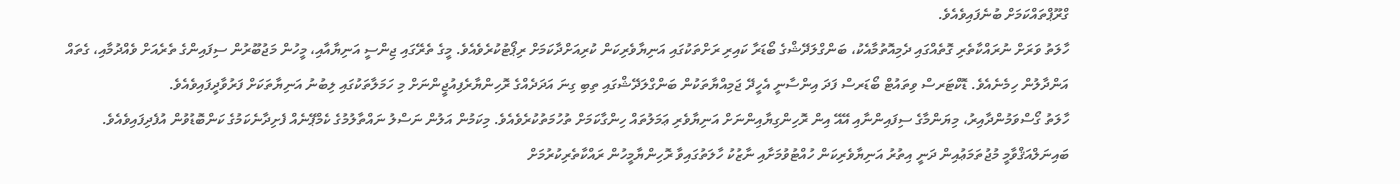ގްރޫޕްތައްކަމަށް ބުނެފައިވެއެވެ.
ހާލަތު ވަރަށް ނުރައްކާތެރި ގޮތެއްގައި ދެމިއޮތުމާއެކު، ބަންގްލަދޭޝްގެ ބޯޑަރާ ކައިރި ރަށްތަކުގައި އަނިޔާވެރިކަން ކުރިއަށްދާކަމަށް ރިޕޯޓުކުރެވެއެވެ. މީގެ ތެރޭގައި ޖިންސީ އަނިޔާއާއި، މީހުން މަޖުބޫރުން ސިފައިންގެ ތެރެއަށް ވެއްދުމާއި، ގެތައް އަންދާލުން ހިމެނެއެވެ. ޑޮކްޓަރސް ވިތައުޓް ބޯޑަރސް ފަދަ އިންސާނީ އެހީދޭ ޖަމިއްޔާތަކުން ބަންގްލަދޭޝްގައި ތިބި ގިނަ އަދަދެއްގެ ރޮހިންޔާރެފިއުޖީންނަށް މި ހަމަލާތަކުގައި ލިބުނު އަނިޔާތަކަށް ފަރުވާދީފައިވެއެވެ.
ހާލަތު ގޯސްވަމުންދާއިރު، މިޔަންމާގެ ސިފައިންނާއި އޭއޭ އިން ރޮހިންގިޔާއިންނަށް އަނިޔާވެރި ޢަމަލުތައް ހިންގާކަމަށް ތުހުމަތުކުރެވެއެވެ. މިކަމުން އަލުން ނަސްލު ނައްތާލުމުގެ ކެމްޕޭނެއް ފެށިދާނެކަމުގެ ކަންބޮޑުވުން އުފެދިފައިވެއެވެ. ބައިނަލްއަޤްވާމީ މުޖުތަމަޢުއިން ދަނީ އިތުރު އަނިޔާވެރިކަން ހުއްޓުވުމަށާއި ނާޒުކު ހާލަތުގައިވާ ރޮހިންޔާމީހުން ރައްކާތެރިކުރުމަށް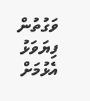ވަގުތުން ފިޔަވަޅު އެޅުމަށް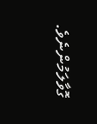ގޮވާލަމުންނެވެ.